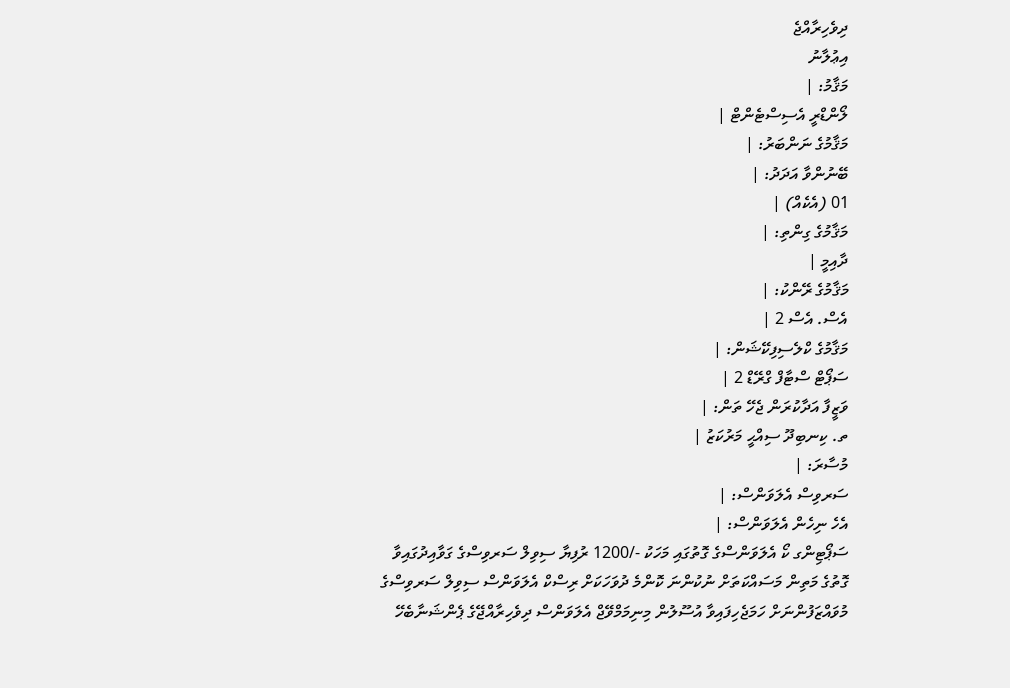ދިވެހިރާއްޖެ
އިޢުލާނު
މަޤާމު: |
ލޯންޑްރީ އެސިސްޓެންޓް |
މަޤާމުގެ ނަންބަރު: |
ބޭނުންވާ އަދަދު: |
01 (އެކެއް) |
މަޤާމުގެ ގިންތި: |
ދާއިމީ |
މަޤާމުގެ ރޭންކު: |
އެސް. އެސް 2 |
މަޤާމުގެ ކްލެސިފިކޭޝަން: |
ސަޕޯޓް ސްޓާފް ގްރޭޑް 2 |
ވަޒީފާ އަދާކުރަން ޖެހޭ ތަން: |
ތ. ކިނބިދޫ ސިއްޙީ މަރުކަޒު |
މުސާރަ: |
ސަރވިސް އެލަވަންސް: |
އެހެ ނިހެން އެލަވަންސް: |
ސަޕޯޓިންގ ކޯ އެލަވަންސްގެ ގޮތުގައި މަހަކު -/1200 ރުފިޔާ ސިވިލް ސަރވިސްގެ ގަވާއިދުގައިވާ ގޮތުގެ މަތިން މަސައްކަތަށް ނުކުންނަ ކޮންމެ ދުވަހަކަށް ރިސްކް އެލަވަންސް ސިވިލް ސަރވިސްގެ މުވައްޒަފުންނަށް ހަމަޖެހިފައިވާ އުސޫލުން މިނިމަމްވޭޖް އެލަވަންސް ދިވެހިރާއްޖޭގެ ޕެންޝަނާބެހޭ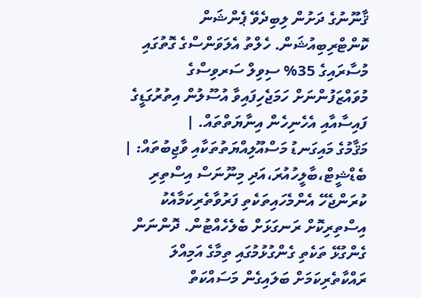ޤާނޫނުގެ ދަށުން ލިބިދެވޭ ޕެންޝަން ކޮންޓްރިބިއުޝަން. ހެލްތު އެލަވަންސްގެ ގޮތުގައި މުސާރައިގެ 35% ސިވިލް ސަރވިސްގެ މުވައްޒަފުންނަށް ހަމަޖެހިފައިވާ އުސޫލުން އިތުރުގަޑީގެ ފައިސާއާއި އެހެނިހެން އިނާޔަތްތައް. |
މަޤާމުގެ މައިގަނޑު މަސްއޫލިއްޔަތުތަކާއި ވާޖިބުތައް: |
ބެޑްޝީޓް،ބާލީހުއުރަ،އަދި މިނޫނަސް އިސްތިރި ކުރަންޖެހޭ އެންމެހައިތަކެތި ފަރުވާތެރިކަމާއެކު އިސްތިރިކޮށް ރަނގަޅަށް ބެލެހެއްޓުން. ދޮންނަން ގެންގުޅޭ ތަކެތި ގެންގުޅުމުގައި ތިމާގެ އަމިއްލަ ރައްކާތެރިކަމަށް ބަލައިގެން މަސައްކަތް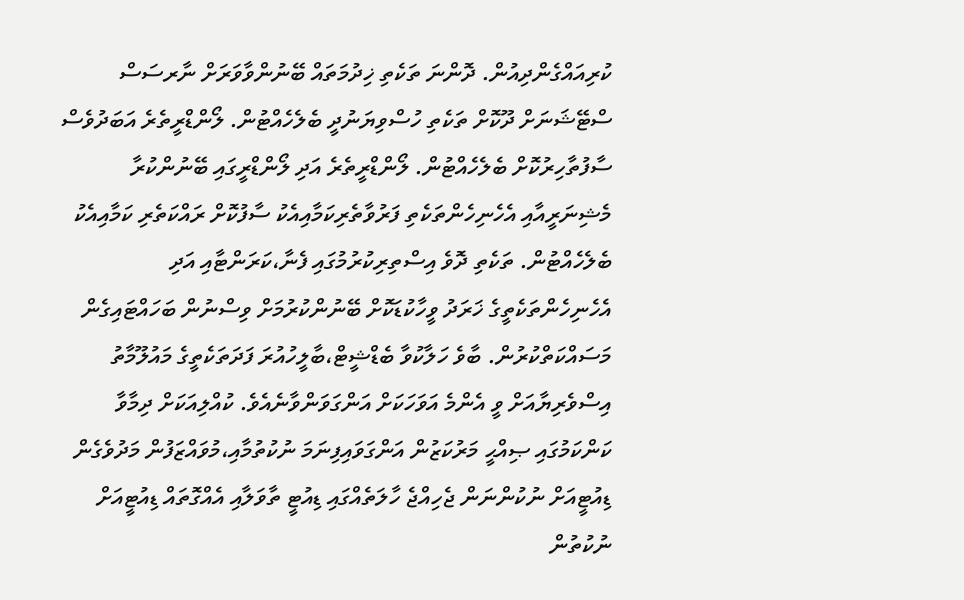ކުރިއައްގެންދިއުން. ދޮންނަ ތަކެތި ޚިދުމަތައް ބޭނުންވާވަރަށް ނާރސަސް ސްޓޭޝަނަށް ދޫކޮށް ތަކެތި ހުސްވިޔަނުދީ ބެލެހެއްޓުން. ލޯންޑްރީތެރެ އަބަދުވެސް ސާފުތާހިރުކޮށް ބެލެހެއްޓުން. ލޯންޑްރީތެރެ އަދި ލޯންޑްރީގައި ބޭނުންކުރާ މެޝިނަރީއާއި އެހެނިހެންތަކެތި ފަރުވާތެރިކަމާއިއެކު ސާފުކޮށް ރައްކަތެރި ކަމާއިއެކު ބެލެހެއްޓުން. ތަކެތި ދޮވެ އިސްތިރިކުރުމުގައި ފެނާ،ކަރަންޓާއި އަދި އެހެނިހެންތަކެތީގެ ޚަރަދު ވީހާކުޑަކޮށް ބޭނުންކުރުމަށް ވިސްނުން ބަހައްޓައިގެން މަސައްކަތްކުރުން. ބާވެ ހަލާކުވާ ބެޑްޝީޓް،ބާލީހުއުރަ ފަދަތަކެތީގެ މައުލޫމާތު އިސްވެރިޔާއަށް ވީ އެންމެ އަވަހަކަށް އަންގަވަންވާނެއެވެ. ކުއްލިއަކަށް ދިމާވާ ކަންކަމުގައި ޞިއްޙީ މަރުކަޒުން އަންގަވައިފިނަމަ ނުކުތުމާއި،މުވައްޒަފުން މަދުވެގެން ޑިއުޓީއަށް ނުކުންނަން ޖެހިއްޖެ ހާލަތެއްގައި ޑިއުޓީ ތާވަލާއި އެއްގޮތައް ޑިއުޓީއަށް ނުކުތުން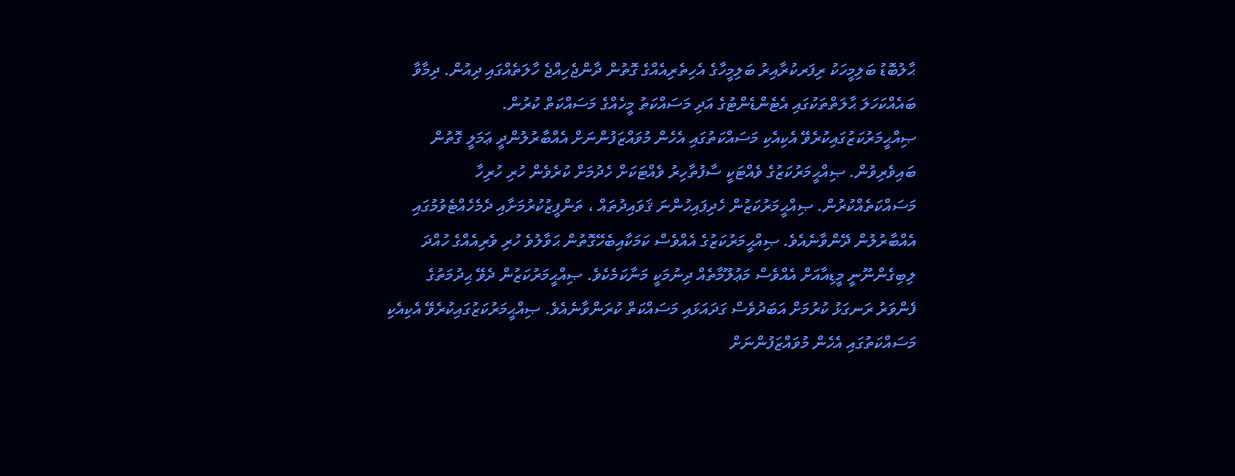ޙާލުބޮޑު ބަލިމީހަކު ރިފަރކުރާއިރު ބަލިމީހާގެ އެހިތެރިއެއްގެ ގޮތުން ދާންޖެހިއްޖެ ހާލަތެއްގައި ދިއުން. ދިމާވާ ބައެއްކަހަލަ ޙާލަތްތަކުގައި އެޓެންޑެންޓުގެ އަދި މަސައްކަތު މީހެއްގެ މަސައްކަތް ކުރުން. ޞިއްޙީމަރުކަޒުގައިކުރެވޭ އެކިއެކި މަސައްކަތުގައި އެހެން މުވައްޒަފުންނަށް އެއްބާރުލުންދީ ޢަމަލީ ގޮތުން ބައިވެރިވުން. ޞިއްޙީމަރުކަޒުގެ ވެއްޓަކީ ސާފުތާހިރު ވެއްޓަކަށް ހެދުމަށް ކުރެވެން ހުރި ހުރިހާ މަސައްކަތެއްކުރުން. ޞިއްޙީމަރުކަޒުން ހެދިފައިހުންނަ ޤަވައިދުތައް ، ތަންފީޒުކުރުމަށާއި ދެމެހެއްޓެވުމުގައި އެއްބާރުލުން ދޭންވާނެއެވެ. ޞިއްޙީމަރުކަޒުގެ އެއްވެސް ކަމަކާއިބެހޭގޮތުން ޙަވާލުވެ ހުރި ވެރިއެއްގެ ހުއްދަ ލިބިގެންނޫނީ މީޑިއާއަށް އެއްވެސް މަޢުލޫމާތެއް ދިނުމަކީ މަނާކަމެކެވެ. ޞިއްޙީމަރުކަޒުން ދެވޭ ޙިދުމަތުގެ ފެންވަރު ރަނގަޅު ކުރުމަށް އަބަދުވެސް ގަދައަޅައި މަސައްކަތް ކުރަންވާނެއެވެ. ޞިއްޙީމަރުކަޒުގައިކުރެވޭ އެކިއެކި މަސައްކަތުގައި އެހެން މުވައްޒަފުންނަށް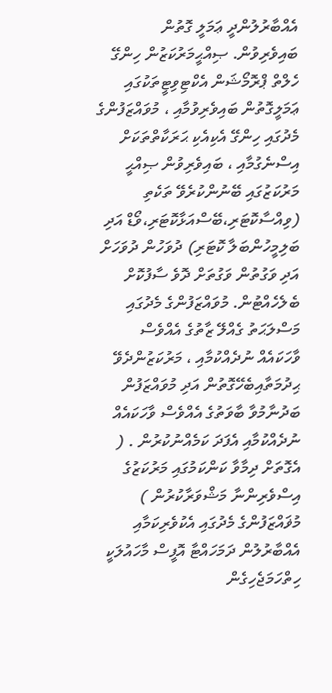އެއްބާރުލުންދީ ޢަމަލީ ގޮތުން ބައިވެރިވުން. ޞިއްޙީމަރުކަޒުން ހިންގޭ ހެލްތް ޕްރޮމޯޝަން އެކްޓިވިޓީތަކުގައި ޢަމަލީގޮތުން ބައިވެރިވުމާއި ، މުވައްޒަފުންގެ މެދުގައި ހިންގޭ އެކިއެކި ޙަރަކާތްތަކަށް އިސްނެގުމާއި ، ބައިވެރިވުން ޞިއްޙީ މަރުކަޒުގައި ބޭނުންކުރެވޭ ތަކެތި (ވިއްސާކޮޓަރި،ބޭސްއަޅާކޮޓަރި،ވޯޑް އަދި ބަލިމީހުންބަލާ ކޮޓަރި) ދުވަހުން ދުވަހަށް އަދި ވަގުތުން ވަގުތަށް ދޮވެ ސާފުކޮށް ބެލެހެއްޓުން. މުވައްޒަފުންގެ މެދުގައި މަސްލަޙަތު ގެއްލޭ ޒާތުގެ އެއްވެސް ވާހަކައެއް ނުދެއްކުމާއި ، މަރުކަޒުންދެވޭ ޙިދުމަތާއިބެހޭގޮތުން އަދި މުވައްޒަފުން ބަދުނާމުވާ ބާވަތުގެ އެއްވެސް ވާހަކައެއް ނުދެއްކުމާއި އެފަދަ ކަމެއްނުކުރުން . ( އެގޮތަށް ދިމާވާ ކަންކަމުގައި މަރުކަޒުގެ އިސްވެރިންނާ މަޝްވަރާކުރުން ) މުޥައްޒަފުންގެ މެދުގައި އެކުވެރިކަމާއި އެއްބާރުލުން ދަމަހައްޓާ އޮފީސް މާހައުލަކީ ހިތްހަމަޖެހިގެން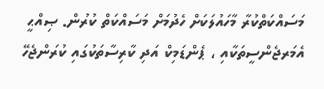މަސައްކަތްކުރާ މާހައުލަކަށް ހެދުމަށް މަސައްކަތް ކުރުން. ޞިއްޙީ އެމަރޖެންސީތަކާއި ، ޕެންޑަމިކް އަދި ކާރިސާތަކުގައި ކުރަންޖެހޭ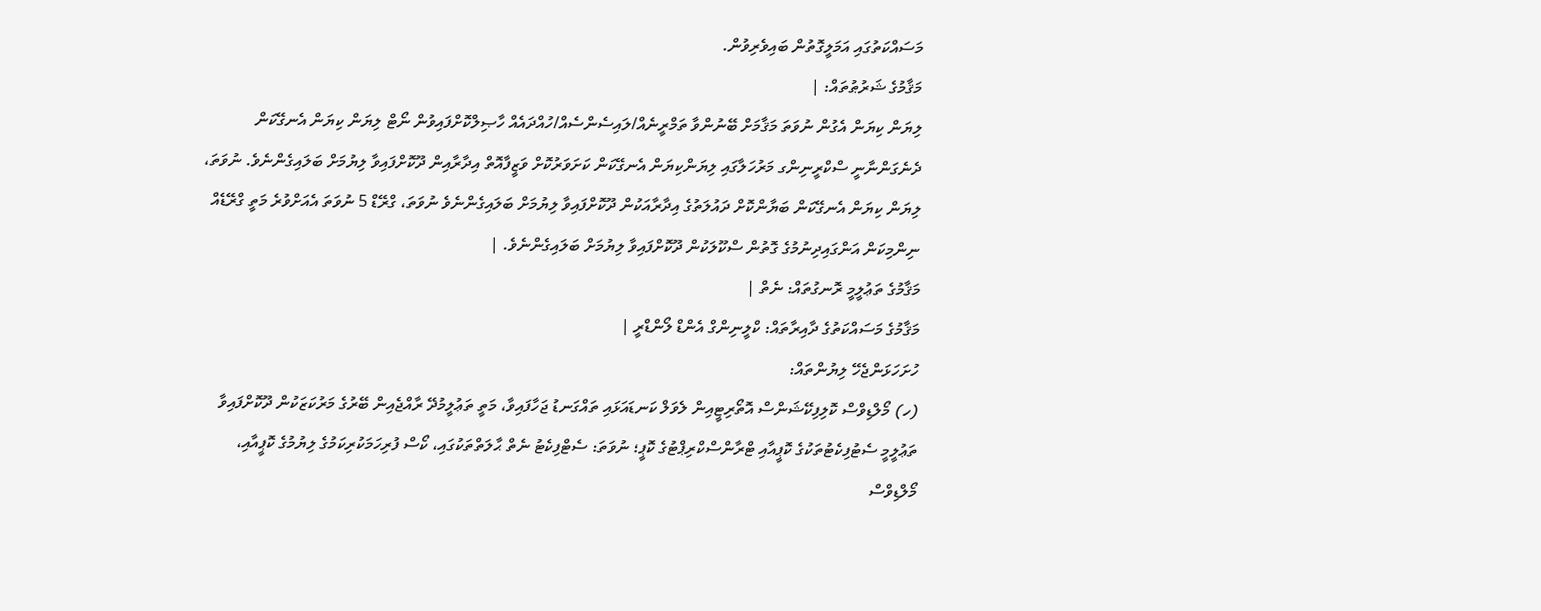މަސައްކަތުގައި އަމަލީގޮތުން ބައިވެރިވުން.
މަޤާމުގެ ޝަރުޠުތައް: |
ލިޔަން ކިޔަން އެގުން ނުވަތަ މަޤާމަށް ބޭނުންވާ ތަމްރީނެއް/ލައިސެންސެއް/ހުއްދައެއް ހާޞިލްކޮށްފައިވުން ނޯޓް ލިޔަން ކިޔަން އެނގޭކަން ދެނެގަންނާނީ ސްކްރީނިންގ މަރުހަލާގައި ލިޔަންކިޔަން އެނގޭކަން ކަށަވަރުކޮށް ވަޒީފާއޮތް އިދާރާއިން ދޫކޮށްފައިވާ ލިޔުމަށް ބަލައިގެންނެވެ. ނުވަތަ، ލިޔަން ކިޔަން އެނގޭކަން ބަޔާންކޮށް ދައުލަތުގެ އިދާރާއަކުން ދޫކޮށްފައިވާ ލިޔުމަށް ބަލައިގެންނެވެ ނުވަތަ، ގްރޭޑް 5 ނުވަތަ އެއަށްވުރެ މަތީ ގްރޭޑެއް ނިންމިކަން އަންގައިދިނުމުގެ ގޮތުން ސްކޫލަކުން ދޫކޮށްފައިވާ ލިޔުމަށް ބަލައިގެންނެވެ. |
މަޤާމުގެ ތަޢުލީމީ ރޮނގުތައް: ނެތް |
މަޤާމުގެ މަސައްކަތުގެ ދާއިރާތައް: ކްލީނިންގް އެންޑް ލޯންޑްރީ |
ހުށަހަޅަންޖެހޭ ލިޔުންތައް:
(ހ) މޯލްޑިވްސް ކޮލިފިކޭޝަންސް އޮތޯރިޓީއިން ލެވަލް ކަނޑައަޅައި ތައްގަނޑު ޖަހާފައިވާ، މަތީ ތަޢުލީމުދޭ ރާއްޖެއިން ބޭރުގެ މަރުކަޒަކުން ދޫކޮށްފައިވާ ތަޢުލީމީ ސެޓުފިކެޓުތަކުގެ ކޮޕީއާއި ޓްރާންސްކްރިޕްޓުގެ ކޮޕީ؛ ނުވަތަ: ސެޓްފިކެޓު ނެތް ޙާލަތްތަކުގައި، ކޯސް ފުރިހަމަކުރިކަމުގެ ލިޔުމުގެ ކޮޕީއާއި، މޯލްޑިވްސް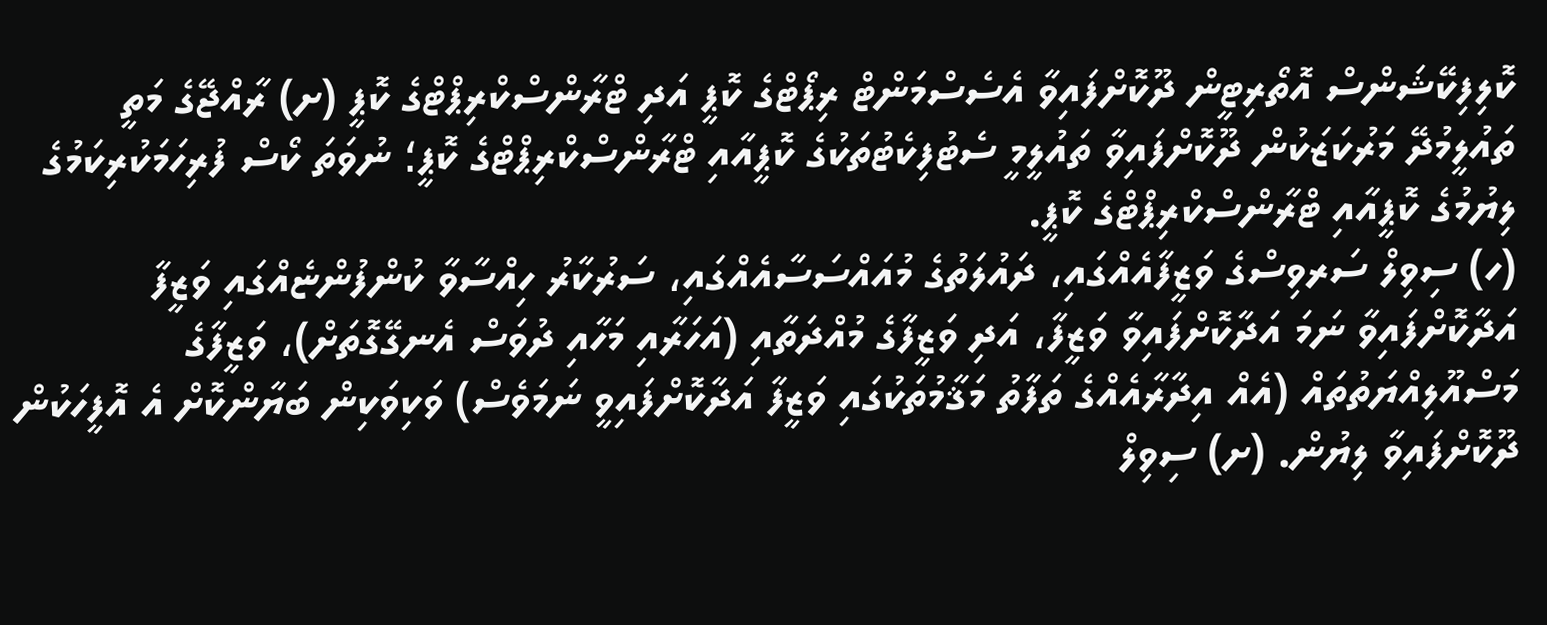ކޮލިފިކޭޝަންސް އޮތޯރިޓީން ދޫކޮށްފައިވާ އެސެސްމަންޓް ރިޕޯޓްގެ ކޮޕީ އަދި ޓްރާންސްކްރިޕްޓްގެ ކޮޕީ (ށ) ރާއްޖޭގެ މަތީ ތައުލީމުދޭ މަރުކަޒަކުން ދޫކޮށްފައިވާ ތައުލީމީ ސެޓުފިކެޓުތަކުގެ ކޮޕީއާއި ޓްރާންސްކްރިޕްޓްގެ ކޮޕީ؛ ނުވަތަ ކޯސް ފުރިހަމަކުރިކަމުގެ ލިޔުމުގެ ކޮޕީއާއި ޓްރާންސްކްރިޕްޓްގެ ކޮޕީ.
(ހ) ސިވިލް ސަރވިސްގެ ވަޒީފާއެއްގައި، ދައުލަތުގެ މުއައްސަސާއެއްގައި، ސަރުކާރު ހިއްސާވާ ކުންފުންޏެއްގައި ވަޒީފާ އަދާކޮށްފައިވާ ނަމަ އަދާކޮށްފައިވާ ވަޒީފާ، އަދި ވަޒީފާގެ މުއްދަތާއި (އަހަރާއި މަހާއި ދުވަސް އެނގޭގޮތަށް)، ވަޒީފާގެ މަސްއޫލިއްޔަތުތައް (އެއް އިދާރާއެއްގެ ތަފާތު މަޤާމުތަކުގައި ވަޒީފާ އަދާކޮށްފައިވީ ނަމަވެސް) ވަކިވަކިން ބަޔާންކޮށް އެ އޮފީހަކުން ދޫކޮށްފައިވާ ލިޔުން. (ށ) ސިވިލް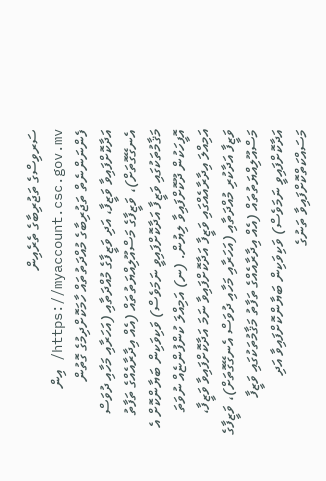ސަރވިސްގެ ތަޖުރިބާގެ ތެރެއިން https://myaccount.csc.gov.mv/ އިން ފެންނަންނެތް ތަޖުރިބާގެ މުއްދަތުތައް ހާމަކޮށްދިމުގެ ގޮތުން އަދާކޮށްފައިވާ ވަޒީފާ، އަދި ވަޒީފާގެ މުއްދަތާއި (އަހަރާއި މަހާއި ދުވަސް އެނގޭގޮތަށް)، ވަޒީފާގެ މަސްއޫލިއްޔަތުތައް (އެއް އިދާރާއެއްގެ ތަފާތު މަޤާމުތަކުގައި ވަޒީފާ އަދާކޮށްފައިވީ ނަމަވެސް) ވަކިވަކިން ބަޔާންކޮށް އެ އޮފީހަކުން ދޫކޮށްފައިވާ ލިޔުން. (ނ) އަމިއްލަ ކުންފުންޏެއް ނުވަތަ އަމިއްލަ އިދާރާއެއްގައި ވަޒީފާ އަދާކޮށްފައިވާ ނަމަ އަދާކޮށްފައިވާ ވަޒީފާ، ވަޒީފާ އަދާކުރި މުއްދަތާއި (އަހަރާއި މަހާއި ދުވަސް އެނގޭގޮތަށް)، ވަޒީފާގެ މަސްއޫލިއްޔަތުތައް (އެއް އިދާރާއެއްގެ ތަފާތު މަޤާމުތަކުގައި ވަޒީފާ އަދާކޮށްފައިވީ ނަމަވެސް) ވަކިވަކިން ބަޔާންކޮށްފައިވާ އަދި މަސައްކަތްކޮށްފައިވާ ތަނުގެ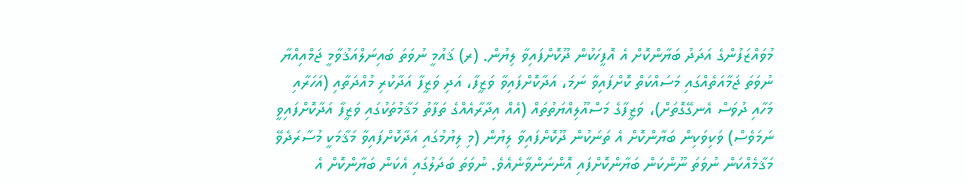މުވައްޒަފުންގެ އަދަދު ބަޔާންކޮށް އެ އޮފީހަކުން ދޫކޮށްފައިވާ ލިޔުން. (ރ) ޤައުމީ ނުވަތަ ބައިނަލްއަޤުވާމީ ޖަމްއިއްޔާ ނުވަތަ ޖަމާއަތެއްގައި މަސައްކަތް ކޮށްފައިވާ ނަމަ، އަދާކޮށްފައިވާ ވަޒީފާ، އަދި ވަޒީފާ އަދާކުރި މުއްދަތާއި (އަހަރާއި މަހާއި ދުވަސް އެނގޭގޮތަށް)، ވަޒީފާގެ މަސްއޫލިއްޔަތުތައް (އެއް އިދާރާއެއްގެ ތަފާތު މަޤާމުތަކުގައި ވަޒީފާ އަދާކޮށްފައިވީ ނަމަވެސް) ވަކިވަކިން ބަޔާންކޮށް އެ ތަނަކުން ދޫކޮށްފައިވާ ލިޔުން (މި ލިޔުމުގައި އަދާކޮށްފައިވާ މަޤާމަކީ މުސާރަދެވޭ މަޤާމެއްކަން ނުވަތަ ނޫންކަން ބަޔާންކޮށްފައި އޮންނަންވާނެއެވެ. ނުވަތަ ބަދަލުގައި އެކަން ބަޔާންކޮށް އެ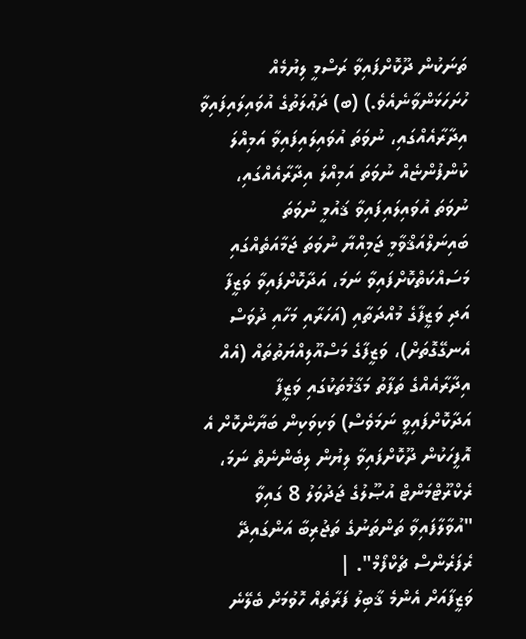ތަނަކުން ދޫކޮށްފައިވާ ރަސްމީ ލިޔުމެއް ހުށަހަޅަންވާނެއެވެ.) (ބ) ދަޢުލަތުގެ އުވައިލައިފައިވާ އިދާރާއެއްގައި، ނުވަތަ އުވައިލައިފައިވާ އަމިއްލަ ކުންފުންޏެއް ނުވަތަ އަމިއްލަ އިދާރާއެއްގައި، ނުވަތަ އުވައިލައިފައިވާ ޤައުމީ ނުވަތަ ބައިނަލްއަޤްވާމީ ޖަމިއްޔާ ނުވަތަ ޖަމާއަތެއްގައި މަސައްކަތްކޮށްފައިވާ ނަމަ، އަދާކޮށްފައިވާ ވަޒީފާ އަދި ވަޒީފާގެ މުއްދަތާއި (އަހަރާއި މަހާއި ދުވަސް އެނގޭގޮތަށް)، ވަޒީފާގެ މަސްއޫލިއްޔަތުތައް (އެއް އިދާރާއެއްގެ ތަފާތު މަޤާމުތަކުގައި ވަޒީފާ އަދާކޮށްފައިވީ ނަމަވެސް) ވަކިވަކިން ބަޔާންކޮށް އެ އޮފީހަކުން ދޫކޮށްފައިވާ ލިޔުން ލިބެންނެތް ނަމަ، ރެކްރޫޓްމަންޓް އުޞޫލުގެ ޖަދުވަލު 8 ގައިވާ "އުވާލާފައިވާ ތަންތަނުގެ ތަޖުރިބާ އަންގައިދޭ ރެފަރެންސް ޗެކްފޯމް". |
ވަޒީފާއަށް އެންމެ ޤާބިލު ފަރާތެއް ހޮވުމަށް ބެލޭނެ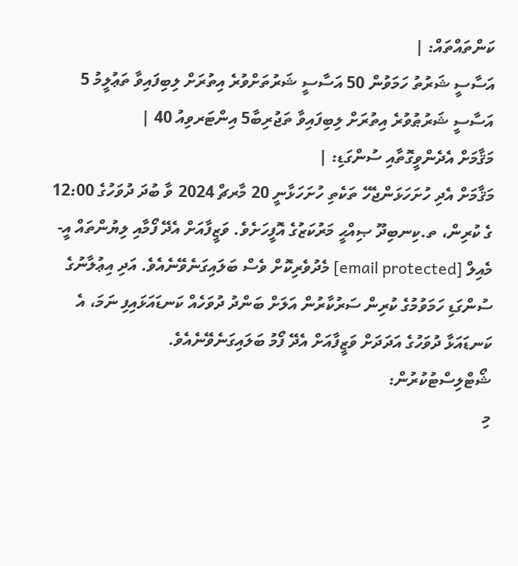ކަންތައްތައް: |
އަސާސީ ޝަރުތު ހަމަވުން 50 އަސާސީ ޝަރުތަށްވުރެ އިތުރަށް ލިބިފައިވާ ތަޢުލީމު 5 އަސާސީ ޝަރުޠުވުރެ އިތުރަށް ލިބިފައިވާ ތަޖުރިބާ5 އިންޓަރވިއު 40 |
މަޤާމަށް އެދެންވީގޮތާއި ސުންގަޑި: |
މަޤާމަށް އެދި ހުށަހަޅަންޖެހޭ ތަކެތި ހުށަހަޅާނީ 20 މާރޗް 2024 ވާ ބުދަ ދުވަހުގެ 12:00 ގެ ކުރިން، ތ.ކިނބިދޫ ޞިއްޙީ މަރުކަޒުގެ އޮފީހަށެވެ. ވަޒީފާއަށް އެދޭ ފޯމާއި ލިޔުންތައް އީ-މެއިލް [email protected] މެދުވެރިކޮށް ވެސް ބަލައިގަނެވޭނެއެވެ. އަދި އިޢުލާނުގެ ސުންގަޑި ހަމަވުމުގެ ކުރިން ސަރުކާރުން އަލަށް ބަންދު ދުވަހެއް ކަނޑައަޅައިފި ނަމަ، އެ ކަނޑައަޅާ ދުވަހުގެ އަދަދަށް ވަޒީފާއަށް އެދޭ ފޯމު ބަލައިގަނެވޭނެއެވެ.
ޝޯޓްލިސްޓުކުރުން:
މި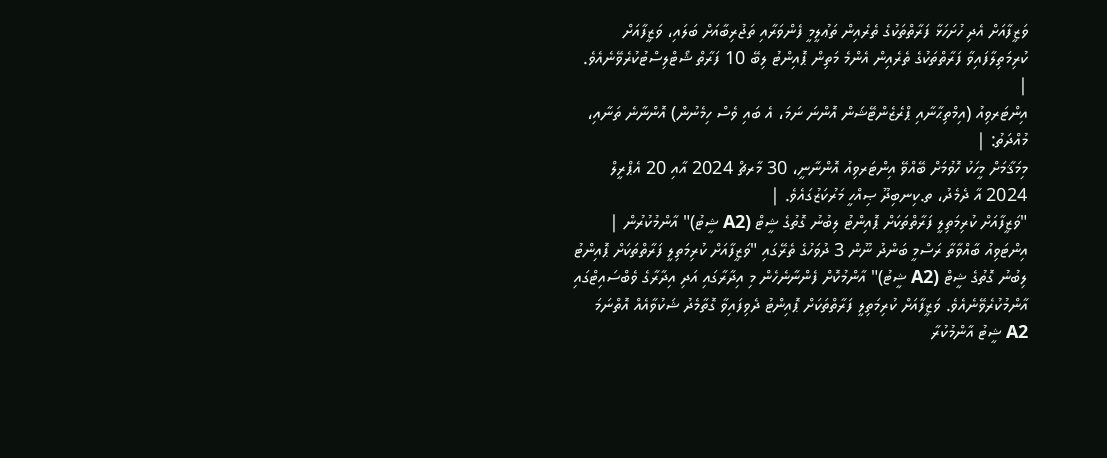ވަޒީފާއަށް އެދި ހުށަހަޅާ ފަރާތްތަކުގެ ތެރެއިން ތަޢުލީމީ ފެންވަރާއި ތަޖުރިބާއަށް ބަލައި، ވަޒީފާއަށް ކުރިމަތިލާފައިވާ ފަރާތްތަކުގެ ތެރެއިން އެންމެ މަތިން ޕޮއިންޓު ލިބޭ 10 ފަރާތް ޝޯޓްލިސްޓުކުރެވޭނެއެވެ. |
އިންޓަރވިއު (އިމްތިޙާނާއި ޕްރެޒެންޓޭޝަން އޮންނަ ނަމަ، އެ ބައި ވެސް ހިމެނުން) އޮންނާނެ ތަނާއި، މުއްދަތު: |
މިމަޤާމަށް މީހަކު ހޮވުމަށް ބޭއްވޭ އިންޓަރވިއު އޮންނާނީ، 30 މާރޗް 2024 އާއި 20 އެޕްރީލް 2024 އާ ދެމެދު، ތ.ކިނބިދޫ ޞިއްހީ މަރުކަޒުގައެވެ. |
"ވަޒީފާއަށް ކުރިމަތިލީ ފަރާތްތަކަށް ޕޮއިންޓު ލިބުނު ގޮތުގެ ޝީޓް (A2 ޝީޓު)" އާންމުކުރުން |
އިންޓަވިއު ބާއްވާތާ ރަސްމީ ބަންދު ނޫން 3 ދުވަހުގެ ތެރޭގައި "ވަޒީފާއަށް ކުރިމަތިލީ ފަރާތްތަކަށް ޕޮއިންޓު ލިބުނު ގޮތުގެ ޝީޓް (A2 ޝީޓު)" އާންމުކޮށް ފެންނާނެހެން މި އިދާރާގައި އަދި އިދާރާގެ ވެބްސައިޓްގައި އާންމުކުރެވޭނެއެވެ. ވަޒީފާއަށް ކުރިމަތިލީ ފަރާތްތަކަށް ޕޮއިންޓު ދެވިފައިވާ ގޮތާމެދު ޝަކުވާއެއް އޮތްނަމަ A2 ޝީޓު އާންމުކުރާ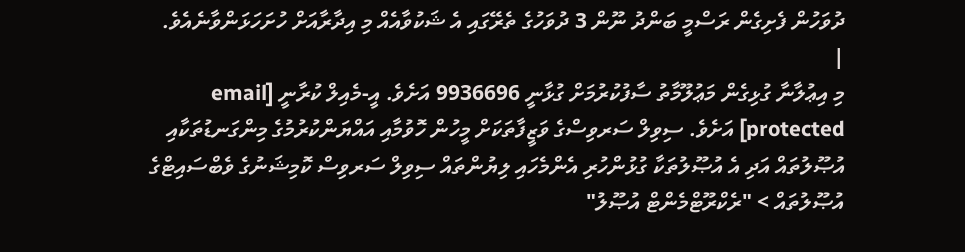ދުވަހުން ފެށިގެން ރަސްމީ ބަންދު ނޫން 3 ދުވަހުގެ ތެރޭގައި އެ ޝަކުވާއެއް މި އިދާރާއަށް ހުށަހަޅަންވާނެއެވެ. |
މި އިޢުލާނާ ގުޅިގެން މަޢުލޫމާތު ސާފުކުރުމަށް ގުޅާނީ 9936696 އަށެވެ. އީ-މެއިލް ކުރާނީ [email protected] އަށެވެ. ސިވިލް ސަރވިސްގެ ވަޒީފާތަކަށް މީހުން ހޮވުމާއި އައްޔަންކުރުމުގެ މިންގަނޑުތަކާއި އުޞޫލުތައް އަދި އެ އުޞޫލުތަކާ ގުޅުންހުރި އެންމެހައި ލިޔުންތައް ސިވިލް ސަރވިސް ކޮމިޝަނުގެ ވެބްސައިޓްގެ އުޞޫލުތައް > "ރެކްރޫޓްމެންޓް އުޞޫލު"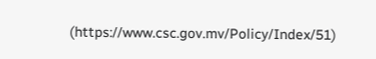(https://www.csc.gov.mv/Policy/Index/51)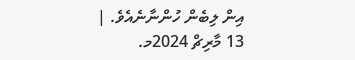އިން ލިބެން ހުންނާނެއެވެ. |
13 މާރިޗް 2024މ.